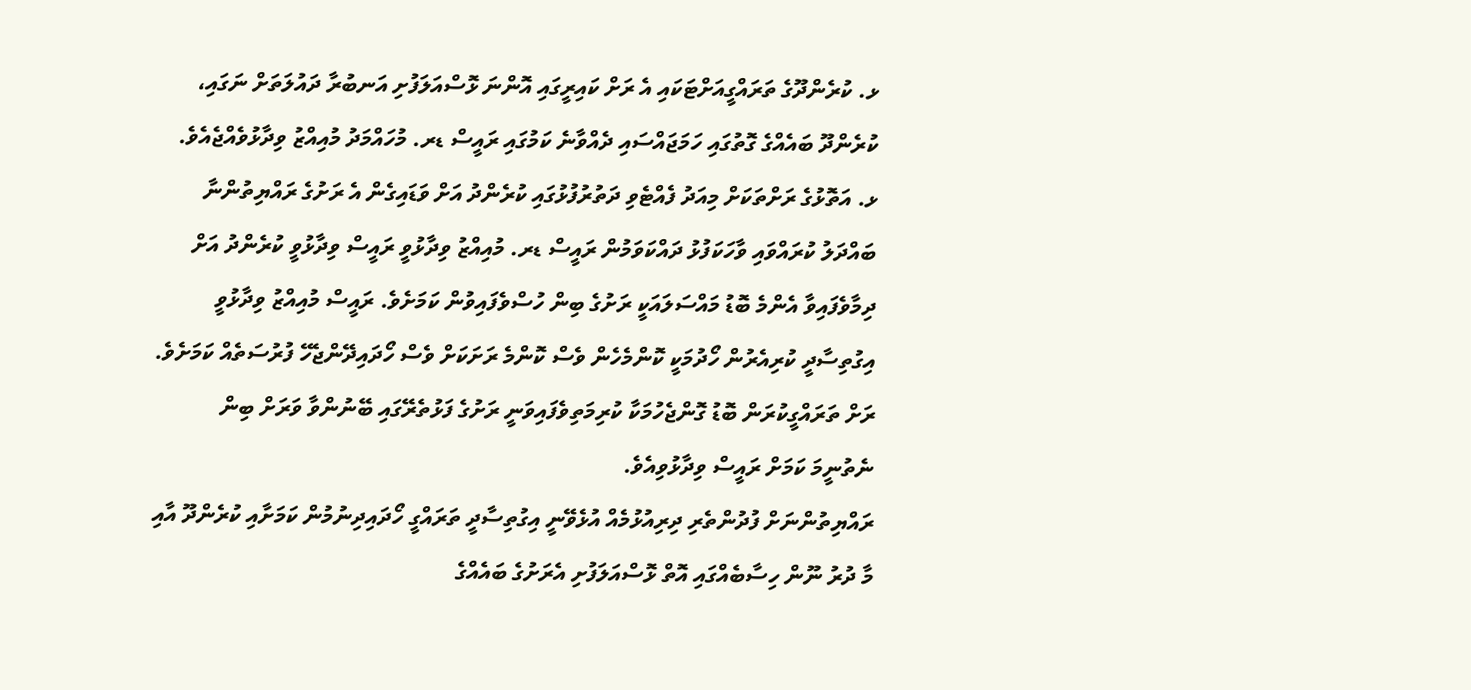ޅ. ކުރެންދޫގެ ތަރައްގީއަށްޓަކައި އެ ރަށް ކައިރީގައި އޮންނަ ޅޮސްއަލަފުށި އަނބުރާ ދައުލަތަށް ނަގައި، ކުރެންދޫ ބައެއްގެ ގޮތުގައި ހަމަޖައްސައި ދެއްވާނެ ކަމުގައި ރައީސް ޑރ. މުހައްމަދު މުއިއްޒު ވިދާޅުވެއްޖެއެވެ.
ޅ. އަތޮޅުގެ ރަށްތަކަށް މިއަދު ފެއްޓެވި ދަތުރުފުޅުގައި ކުރެންދު އަށް ވަޑައިގެން އެ ރަށުގެ ރައްޔިތުންނާ ބައްދަލު ކުރައްވައި ވާހަކަފުޅު ދައްކަވަމުން ރައީސް ޑރ. މުއިއްޒު ވިދާޅުވީ ރައީސް ވިދާޅުވީ ކުރެންދު އަށް ދިމާވެފައިވާ އެންމެ ބޮޑު މައްސަލައަކީ ރަށުގެ ބިން ހުސްވެފައިވުން ކަމަށެވެ. ރައީސް މުއިއްޒު ވިދާޅުވީ އިގުތިސާދީ ކުރިއެރުން ހޯދުމަކީ ކޮންމެހެން ވެސް ކޮންމެ ރަށަކަށް ވެސް ހޯދައިދޭންޖެހޭ ފުރުސަތެއް ކަމަށެވެ. ރަށް ތަރައްގީކުރަން ބޮޑު ގޮންޖެހުމަކާ ކުރިމަތިވެފައިވަނީ ރަށުގެ ފަޅުތެރޭގައި ބޭނުންވާ ވަރަށް ބިން ނެތުނީމަ ކަމަށް ރައީސް ވިދާޅުވިއެވެ.
ރައްޔިތުންނަށް ފުދުންތެރި ދިރިއުޅުމެއް އުޅެވޭނީ އިގުތިސާދީ ތަރައްގީ ހޯދައިދިނުމުން ކަމަށާއި ކުރެންދޫ އާއި މާ ދުރު ނޫން ހިސާބެއްގައި އޮތް ޅޮސްއަލަފުށި އެރަށުގެ ބައެއްގެ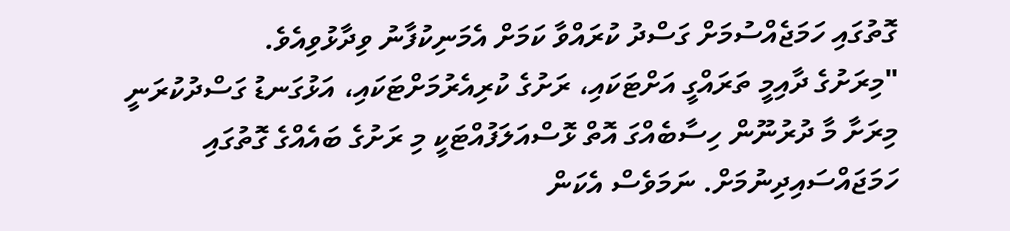ގޮތުގައި ހަމަޖެއްސުމަށް ގަސްދު ކުރައްވާ ކަމަށް އެމަނިކުފާނު ވިދާޅުވިއެވެ.
"މިރަށުގެ ދާއިމީ ތަރައްގީ އަށްޓަކައި، ރަށުގެ ކުރިއެރުމަށްޓަކައި، އަޅުގަނޑު ގަސްދުކުރަނީ މިރަށާ މާ ދުރުނޫން ހިސާބެއްގަ އޮތް ޅޮސްއަލަފުއްޓަކީ މި ރަށުގެ ބައެއްގެ ގޮތުގައި ހަމަޖައްސައިދިނުމަށް. ނަމަވެސް އެކަން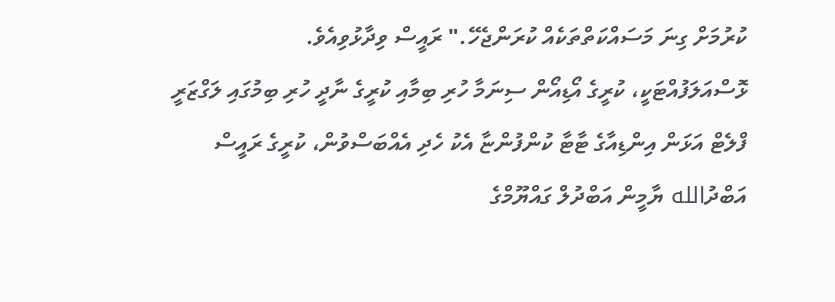ކުރުމަށް ގިނަ މަސައްކަތްތަކެއް ކުރަންޖެހޭ." ރައީސް ވިދާޅުވިއެވެ.
ޅޮސްއަލަފުއްޓަކީ، ކުރީގެ އޯޑިއޯން ސިނަމާ ހުރި ބިމާއި ކުރީގެ ނާދީ ހުރި ބިމުގައި ލަގްޒަރީ ފްލެޓް އަޅަން އިންޑިއާގެ ޓާޓާ ކުންފުންޏާ އެކު ހެދި އެއްބަސްވުން، ކުރީގެ ރައީސް އަބްދުالله ޔާމީން އަބްދުލް ގައްޔޫމްގެ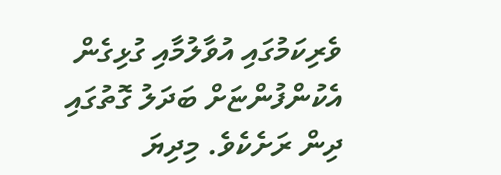ވެރިކަމުގައި އުވާލުމާއި ގުޅިގެން އެކުންފުންޏަށް ބަދަލު ގޮތުގައި ދިން ރަށެކެވެ. މިދިޔަ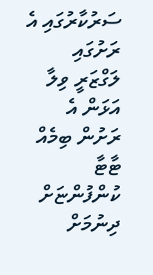ސަރުކާރުގައި އެ ރަށުގައި ލަގްޒަރީ ވިލާ އަޅަން އެ ރަށުން ބިމެއް ޓާޓާ ކުންފުންޏަށް ދިނުމަށް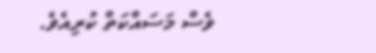ވެސް މަސައްކަތް ކުރިއެވެ.